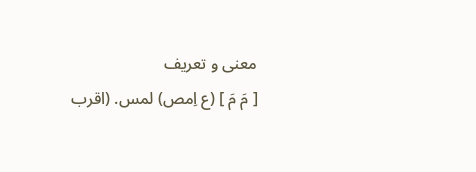معنی و تعریف
[ مَ مَ ] (ع اِمص) لمس. (اقرب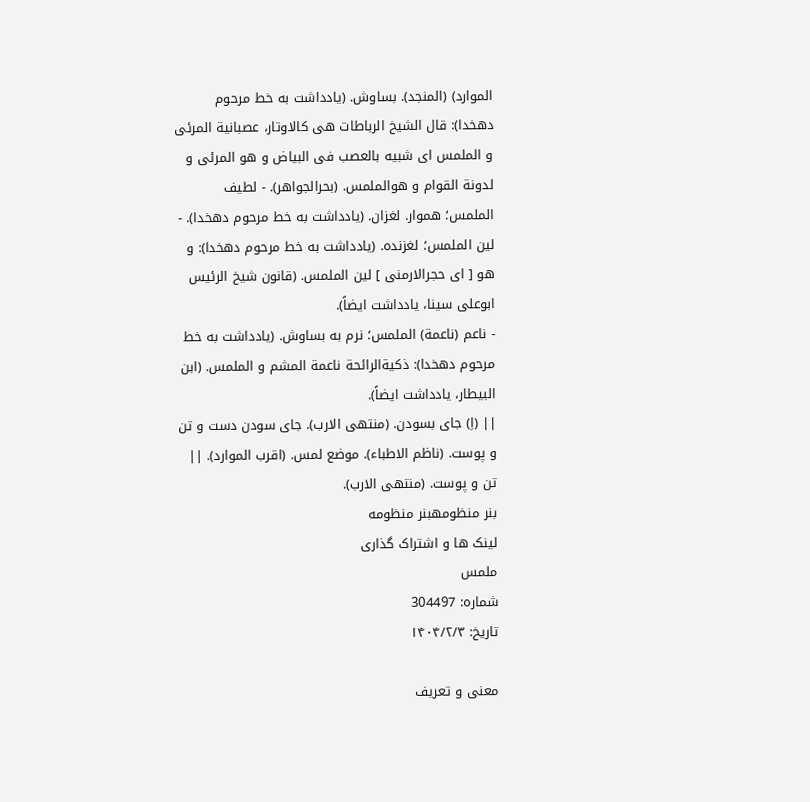الموارد) (المنجد). بساوش. (یادداشت به خط مرحوم دهخدا): قال الشیخ الرباطات هی کالاوتار، عصبانیة المرئی و الملمس ای شبیه بالعصب فی البیاض و هو المرئی و لدونة القوام و هوالملمس. (بحرالجواهر). - لطیف الملمس؛ هموار. لغزان. (یادداشت به خط مرحوم دهخدا). - لین الملمس؛ لغزنده. (یادداشت به خط مرحوم دهخدا): و هو [ ای حجرالارمنی ] لین الملمس. (قانون شیخ الرئیس ابوعلی سینا، یادداشت ایضاً).
- ناعم (ناعمة) الملمس؛ نرم به بساوش. (یادداشت به خط مرحوم دهخدا): ذکیةالرائحة ناعمة المشم و الملمس. (ابن البیطار، یادداشت ایضاً).
|| (اِ) جای بسودن. (منتهی الارب). جای سودن دست و تن و پوست. (ناظم الاطباء). موضع لمس. (اقرب الموارد). || تن و پوست. (منتهی الارب).
بنر منظومهبنر منظومه
لینک ها و اشتراک گذاری
ملمس
شماره: 304497
تاریخ: ۱۴۰۴/۲/۳

معنی و تعریف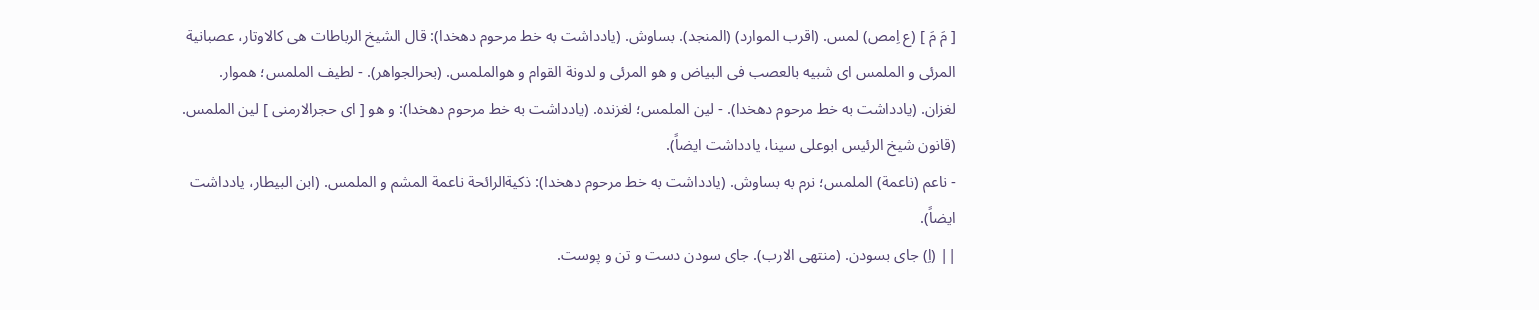[ مَ مَ ] (ع اِمص) لمس. (اقرب الموارد) (المنجد). بساوش. (یادداشت به خط مرحوم دهخدا): قال الشیخ الرباطات هی کالاوتار، عصبانیة المرئی و الملمس ای شبیه بالعصب فی البیاض و هو المرئی و لدونة القوام و هوالملمس. (بحرالجواهر). - لطیف الملمس؛ هموار. لغزان. (یادداشت به خط مرحوم دهخدا). - لین الملمس؛ لغزنده. (یادداشت به خط مرحوم دهخدا): و هو [ ای حجرالارمنی ] لین الملمس. (قانون شیخ الرئیس ابوعلی سینا، یادداشت ایضاً).
- ناعم (ناعمة) الملمس؛ نرم به بساوش. (یادداشت به خط مرحوم دهخدا): ذکیةالرائحة ناعمة المشم و الملمس. (ابن البیطار، یادداشت ایضاً).
|| (اِ) جای بسودن. (منتهی الارب). جای سودن دست و تن و پوست.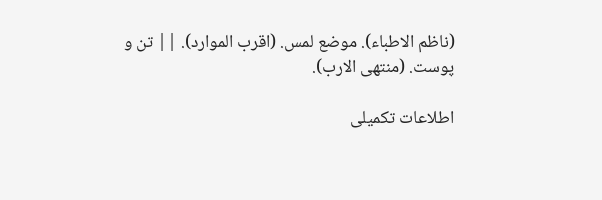(ناظم الاطباء). موضع لمس. (اقرب الموارد). || تن و پوست. (منتهی الارب).

اطلاعات تکمیلی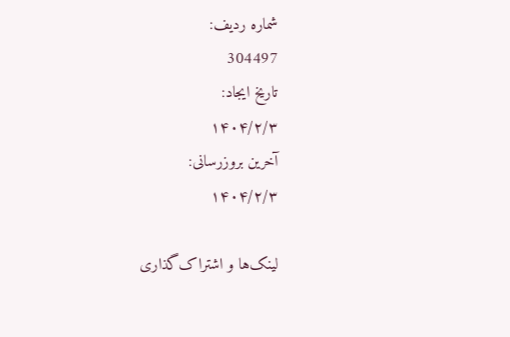شماره ردیف:
304497
تاریخ ایجاد:
۱۴۰۴/۲/۳
آخرین بروزرسانی:
۱۴۰۴/۲/۳

لینک‌ها و اشتراک‌گذاری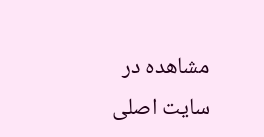مشاهده در سایت اصلی